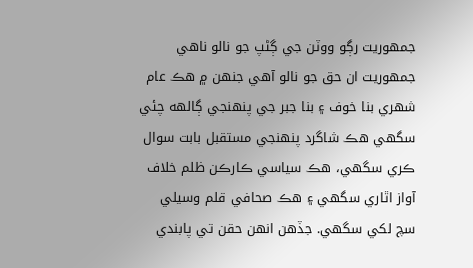جمهوريت رڳو ووٽن جي ڳڻپ جو نالو ناهي جمهوريت ان حق جو نالو آهي جنهن ۾ هڪ عام شهري بنا خوف ۽ بنا جبر جي پنهنجي ڳالهه چئي سگهي هڪ شاگرد پنهنجي مستقبل بابت سوال ڪري سگهي، هڪ سياسي ڪارڪن ظلم خلاف آواز اٿاري سگهي ۽ هڪ صحافي قلم وسيلي سچ لکي سگهي. جڏهن انهن حقن تي پابندي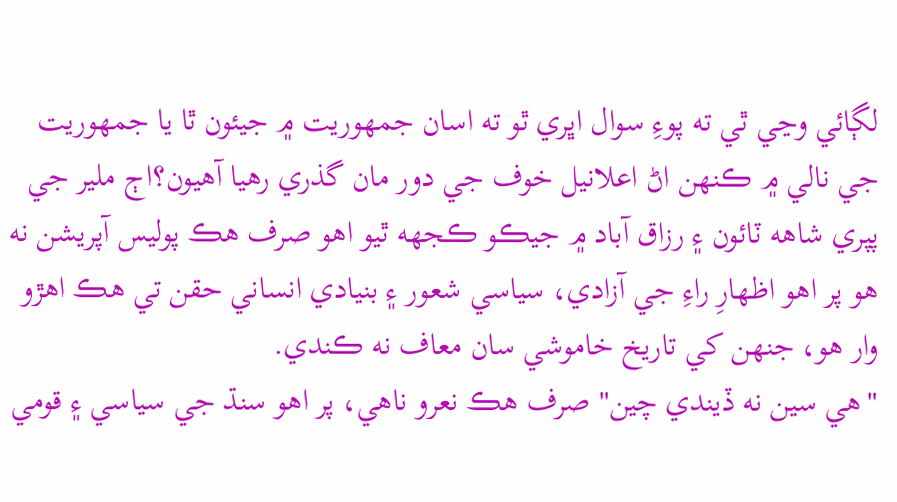لڳائي وڃي ٿي ته پوءِ سوال اڀري ٿو ته اسان جمهوريت ۾ جيئون ٿا يا جمهوريت جي نالي ۾ ڪنهن اڻ اعلانيل خوف جي دور مان گذري رهيا آهيون؟اڄ ملير جي پپري شاهه ٽائون ۽ رزاق آباد ۾ جيڪو ڪجهه ٿيو اهو صرف هڪ پوليس آپريشن نه هو پر اهو اظهارِ راءِ جي آزادي، سياسي شعور ۽ بنيادي انساني حقن تي هڪ اهڙو وار هو، جنهن کي تاريخ خاموشي سان معاف نه ڪندي.
"هي سين نه ڏيندي چين" صرف هڪ نعرو ناهي، پر اهو سنڌ جي سياسي ۽ قومي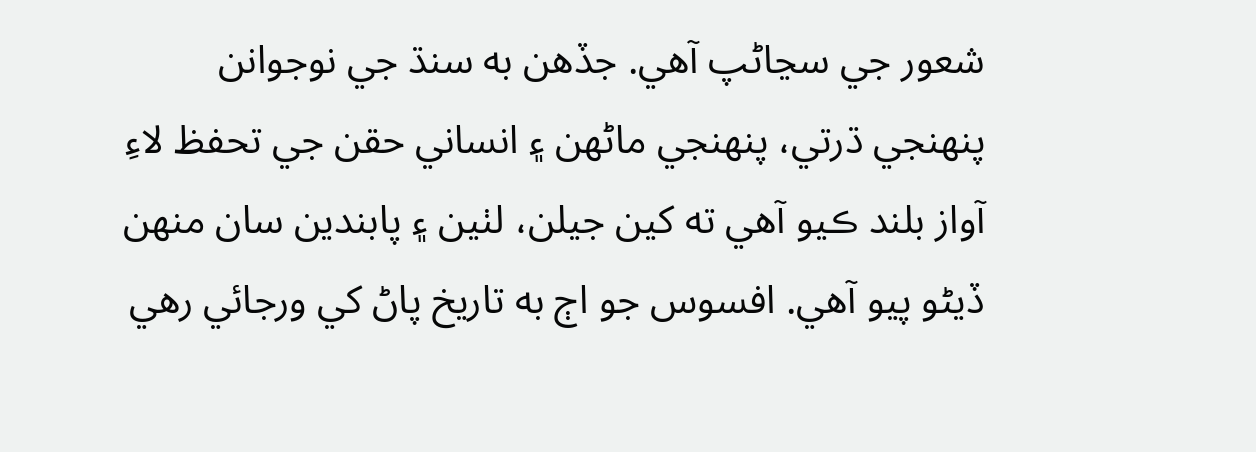شعور جي سڃاڻپ آهي. جڏهن به سنڌ جي نوجوانن پنهنجي ڌرتي، پنهنجي ماڻهن ۽ انساني حقن جي تحفظ لاءِ آواز بلند ڪيو آهي ته کين جيلن، لٺين ۽ پابندين سان منهن ڏيڻو پيو آهي. افسوس جو اڄ به تاريخ پاڻ کي ورجائي رهي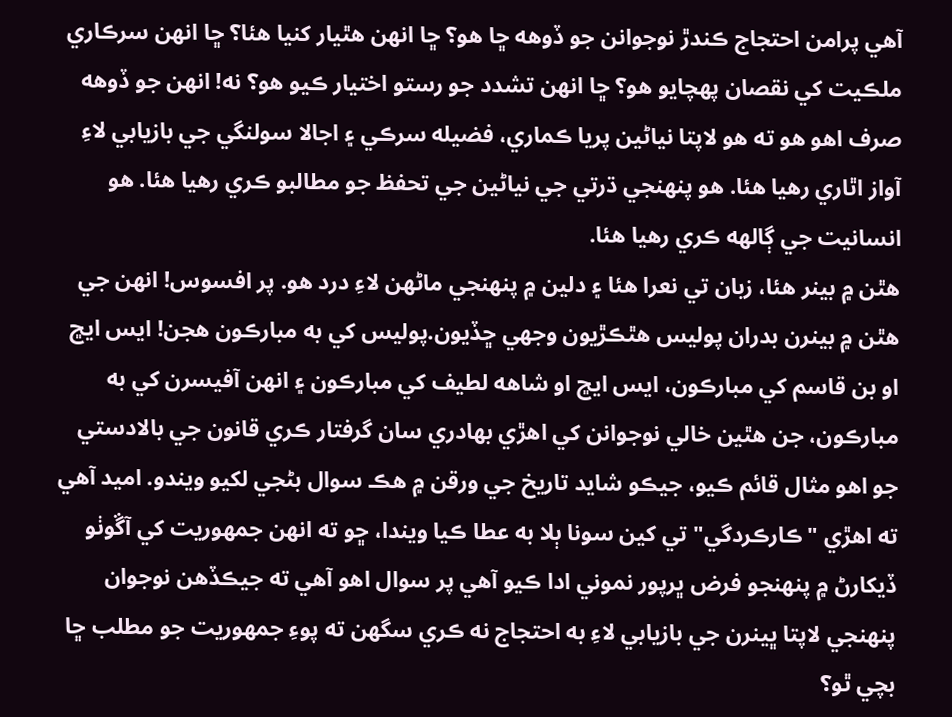آهي پرامن احتجاج ڪندڙ نوجوانن جو ڏوهه ڇا هو؟ ڇا انهن هٿيار کنيا هئا؟ ڇا انهن سرڪاري ملڪيت کي نقصان پهچايو هو؟ ڇا انهن تشدد جو رستو اختيار ڪيو هو؟ نه! انهن جو ڏوهه صرف اهو هو ته هو لاپتا نياڻين پريا ڪماري، فضيله سرڪي ۽ اجالا سولنگي جي بازيابي لاءِ آواز اٿاري رهيا هئا. هو پنهنجي ڌرتي جي نياڻين جي تحفظ جو مطالبو ڪري رهيا هئا. هو انسانيت جي ڳالهه ڪري رهيا هئا.
هٿن ۾ بينر هئا، زبان تي نعرا هئا ۽ دلين ۾ پنهنجي ماڻهن لاءِ درد هو. پر افسوس! انهن جي هٿن ۾ بينرن بدران پوليس هٿڪڙيون وجهي ڇڏيون.پوليس کي به مبارڪون هجن! ايس ايڇ او بن قاسم کي مبارڪون، ايس ايڇ او شاهه لطيف کي مبارڪون ۽ انهن آفيسرن کي به مبارڪون، جن هٿين خالي نوجوانن کي اهڙي بهادري سان گرفتار ڪري قانون جي بالادستي جو اهو مثال قائم ڪيو، جيڪو شايد تاريخ جي ورقن ۾ هڪ سوال بڻجي لکيو ويندو. اميد آهي ته اهڙي "ڪارڪردگي" تي کين سونا ٻلا به عطا ڪيا ويندا، ڇو ته انهن جمهوريت کي آڱوٺو ڏيکارڻ ۾ پنهنجو فرض ڀرپور نموني ادا ڪيو آهي پر سوال اهو آهي ته جيڪڏهن نوجوان پنهنجي لاپتا ڀينرن جي بازيابي لاءِ به احتجاج نه ڪري سگهن ته پوءِ جمهوريت جو مطلب ڇا بچي ٿو؟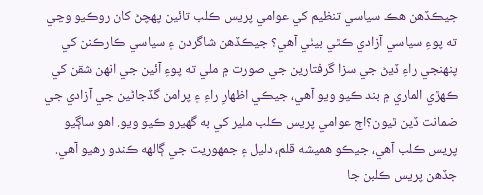جيڪڏهن هڪ سياسي تنظيم کي عوامي پريس ڪلب تائين پهچڻ کان روڪيو وڃي ته پوءِ سياسي آزادي ڪٿي بيٺي آهي؟ جيڪڏهن شاگردن ۽ سياسي ڪارڪنن کي پنهنجي راءِ ڏيڻ جي سزا گرفتارين جي صورت ۾ ملي ته پوءِ آئين جي انهن شقن کي ڪهڙي الماري ۾ بند ڪيو ويو آهي، جيڪي اظهارِ راءِ ۽ پرامن گڏجاڻين جي آزادي جي ضمانت ڏين ٿيون؟اڄ عوامي پريس ڪلب ملير کي به گهيرو ڪيو ويو. اهو ساڳيو پريس ڪلب آهي، جيڪو هميشه قلم، دليل ۽ جمهوريت جي ڳالهه ڪندو رهيو آهي. جڏهن پريس ڪلبن جا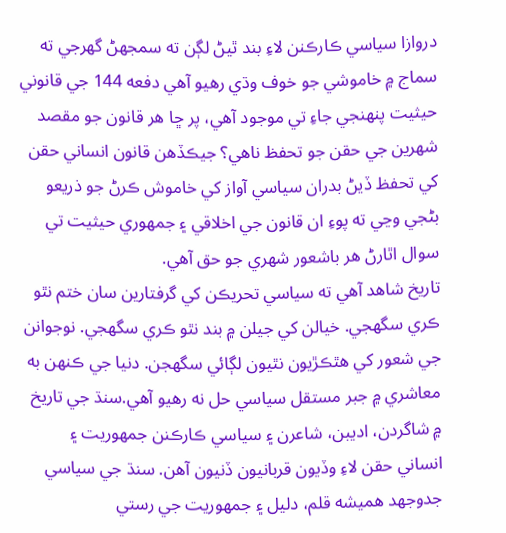دروازا سياسي ڪارڪنن لاءِ بند ٿيڻ لڳن ته سمجهڻ گهرجي ته سماج ۾ خاموشي جو خوف وڌي رهيو آهي دفعه 144 جي قانوني حيثيت پنهنجي جاءِ تي موجود آهي، پر ڇا هر قانون جو مقصد شهرين جي حقن جو تحفظ ناهي؟ جيڪڏهن قانون انساني حقن کي تحفظ ڏيڻ بدران سياسي آواز کي خاموش ڪرڻ جو ذريعو بڻجي وڃي ته پوءِ ان قانون جي اخلاقي ۽ جمهوري حيثيت تي سوال اٿارڻ هر باشعور شهري جو حق آهي.
تاريخ شاهد آهي ته سياسي تحريڪن کي گرفتارين سان ختم نٿو ڪري سگهجي. خيالن کي جيلن ۾ بند نٿو ڪري سگهجي. نوجوانن جي شعور کي هٿڪڙيون نٿيون لڳائي سگهجن. دنيا جي ڪنهن به معاشري ۾ جبر مستقل سياسي حل نه رهيو آهي.سنڌ جي تاريخ ۾ شاگردن، اديبن، شاعرن ۽ سياسي ڪارڪنن جمهوريت ۽ انساني حقن لاءِ وڏيون قربانيون ڏنيون آهن. سنڌ جي سياسي جدوجهد هميشه قلم، دليل ۽ جمهوريت جي رستي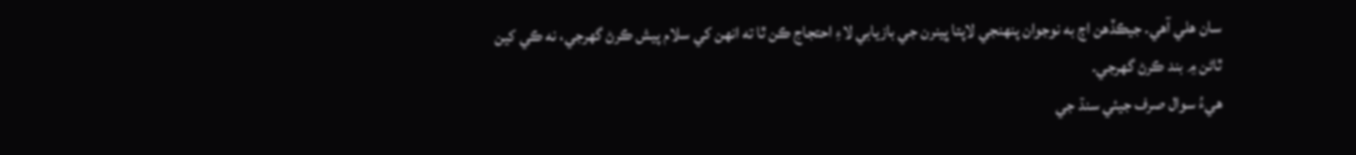سان هلي آهي. جيڪڏهن اڄ به نوجوان پنهنجي لاپتا ڀينرن جي بازيابي لاءِ احتجاج ڪن ٿا ته انهن کي سلام پيش ڪرڻ گهرجي، نه ڪي کين ٿاڻن ۾ بند ڪرڻ گهرجي.
هيءُ سوال صرف جيئي سنڌ جي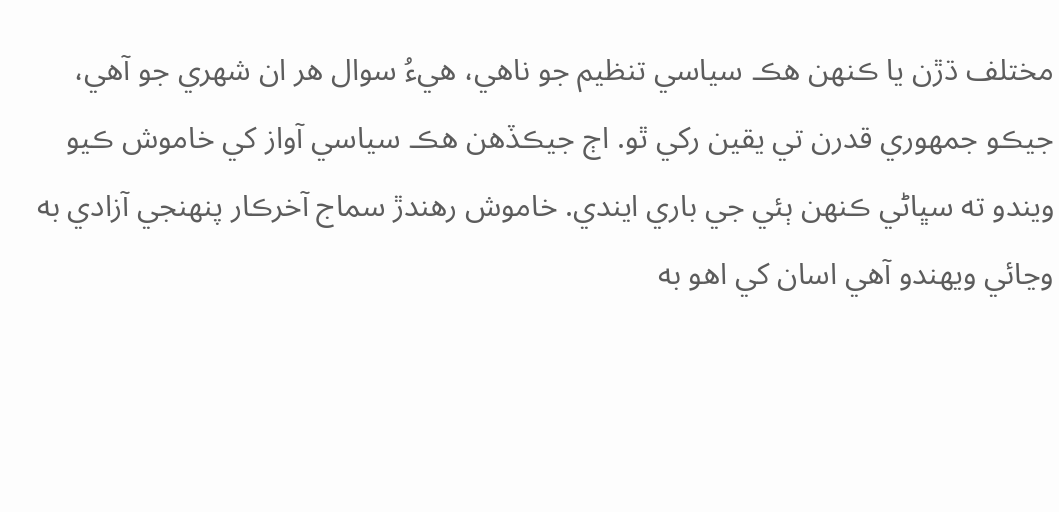مختلف ڌڙن يا ڪنهن هڪ سياسي تنظيم جو ناهي، هيءُ سوال هر ان شهري جو آهي، جيڪو جمهوري قدرن تي يقين رکي ٿو. اڄ جيڪڏهن هڪ سياسي آواز کي خاموش ڪيو ويندو ته سڀاڻي ڪنهن ٻئي جي باري ايندي. خاموش رهندڙ سماج آخرڪار پنهنجي آزادي به وڃائي ويهندو آهي اسان کي اهو به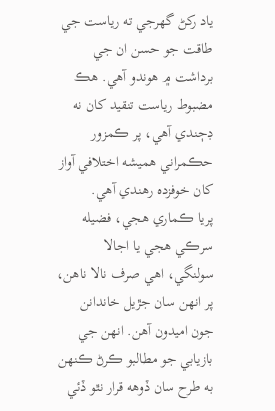ياد رکڻ گهرجي ته رياست جي طاقت جو حسن ان جي برداشت ۾ هوندو آهي. هڪ مضبوط رياست تنقيد کان نه ڊڄندي آهي، پر ڪمزور حڪمراني هميشه اختلافي آواز کان خوفزده رهندي آهي.
پريا ڪماري هجي، فضيله سرڪي هجي يا اجالا سولنگي، اهي صرف نالا ناهن، پر انهن سان جڙيل خاندانن جون اميدون آهن. انهن جي بازيابي جو مطالبو ڪرڻ ڪنهن به طرح سان ڏوهه قرار نٿو ڏئي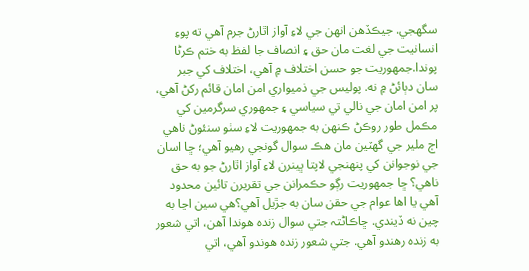سگهجي. جيڪڏهن انهن جي لاءِ آواز اٿارڻ جرم آهي ته پوءِ انسانيت جي لغت مان حق ۽ انصاف جا لفظ به ختم ڪرڻا پوندا.جمهوريت جو حسن اختلاف ۾ آهي، اختلاف کي جبر سان دٻائڻ ۾ نه. پوليس جي ذميواري امن امان قائم رکڻ آهي، پر امن امان جي نالي تي سياسي ۽ جمهوري سرگرمين کي مڪمل طور روڪڻ ڪنهن به جمهوريت لاءِ سٺو سنئوڻ ناهي اڄ ملير جي گهٽين مان هڪ سوال گونجي رهيو آهي؛ ڇا اسان جي نوجوانن کي پنهنجي لاپتا ڀينرن لاءِ آواز اٿارڻ جو به حق ناهي؟ ڇا جمهوريت رڳو حڪمرانن جي تقريرن تائين محدود آهي يا اها عوام جي حقن سان به جڙيل آهي؟هي سين اڃا به چين نه ڏيندي. ڇاڪاڻتہ جتي سوال زنده هوندا آهن، اتي شعور به زنده رهندو آهي. جتي شعور زنده هوندو آهي، اتي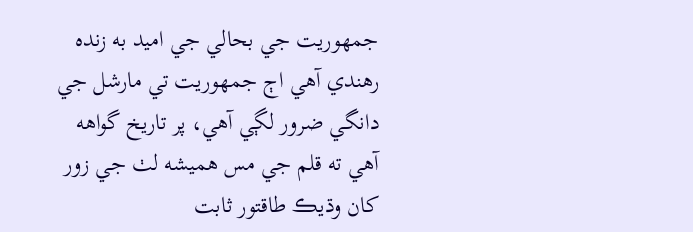جمهوريت جي بحالي جي اميد به زنده رهندي آهي اڄ جمهوريت تي مارشل جي دانگي ضرور لڳي آهي، پر تاريخ گواهه آهي ته قلم جي مس هميشه لٺ جي زور کان وڌيڪ طاقتور ثابت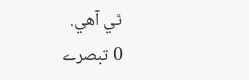ٿي آهي.
0 تبصرے